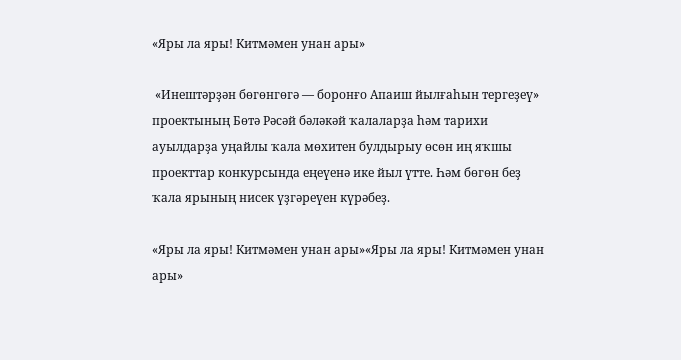«Яры ла яры! Китмәмен унан ары»

 «Инештәрҙән бөгөнгөгә — боронғо Апаиш йылғаһын тергеҙеү» проектының Бөтә Рәсәй бәләкәй ҡалаларҙа һәм тарихи ауылдарҙа уңайлы ҡала мөхитен булдырыу өсөн иң яҡшы проекттар конкурсында еңеүенә ике йыл үтте. Һәм бөгөн беҙ ҡала ярының нисек үҙгәреүен күрәбеҙ.

«Яры ла яры! Китмәмен унан ары»«Яры ла яры! Китмәмен унан ары»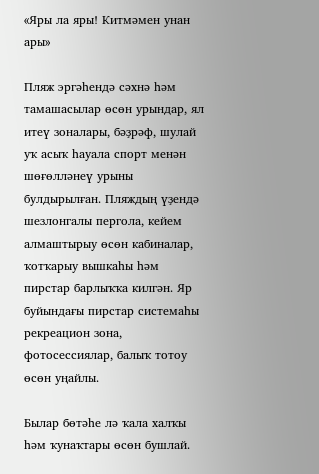«Яры ла яры! Китмәмен унан ары»

Пляж эргәһендә сәхнә һәм тамашасылар өсөн урындар, ял итеү зоналары, бәҙрәф, шулай уҡ асыҡ һауала спорт менән шөғөлләнеү урыны булдырылған. Пляждың үҙендә шезлонгалы пергола, кейем алмаштырыу өсөн кабиналар, ҡотҡарыу вышкаһы һәм пирстар барлыҡҡа килгән. Яр буйындағы пирстар системаһы рекреацион зона, фотосессиялар, балыҡ тотоу өсөн уңайлы.

Былар бөтәһе лә ҡала халҡы һәм ҡунаҡтары өсөн бушлай.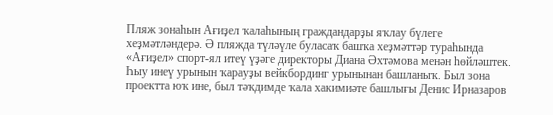Пляж зонаһын Ағиҙел ҡалаһының граждандарҙы яҡлау бүлеге хеҙмәтләндерә. Ә пляжда түләүле буласаҡ башҡа хеҙмәттәр тураһында «Ағиҙел» спорт-ял итеү үҙәге директоры Диана Әхтәмова менән һөйләштек. Һыу инеү урынын ҡарауҙы вейкбординг урынынан башланыҡ. Был зона проектта юҡ ине, был тәҡдимде ҡала хакимиәте башлығы Денис Ирназаров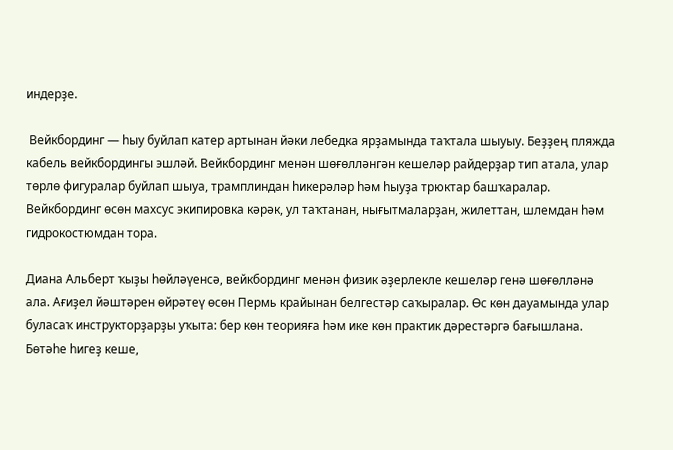индерҙе.

 Вейкбординг — һыу буйлап катер артынан йәки лебедка ярҙамында таҡтала шыуыу. Беҙҙең пляжда кабель вейкбордингы эшләй. Вейкбординг менән шөғөлләнгән кешеләр райдерҙар тип атала, улар төрлө фигуралар буйлап шыуа, трамплиндан һикерәләр һәм һыуҙа трюктар башҡаралар. Вейкбординг өсөн махсус экипировка кәрәк, ул таҡтанан, нығытмаларҙан, жилеттан, шлемдан һәм гидрокостюмдан тора.

Диана Альберт ҡыҙы һөйләүенсә, вейкбординг менән физик әҙерлекле кешеләр генә шөғөлләнә ала. Ағиҙел йәштәрен өйрәтеү өсөн Пермь крайынан белгестәр саҡыралар. Өс көн дауамында улар буласаҡ инструкторҙарҙы уҡыта: бер көн теорияға һәм ике көн практик дәрестәргә бағышлана. Бөтәһе һигеҙ кеше,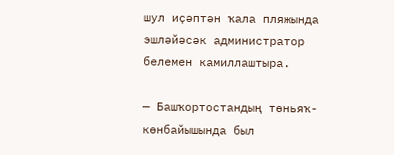шул иҫәптән ҡала пляжында эшләйәсәк администратор белемен камиллаштыра.

— Башҡортостандың төньяҡ-көнбайышында был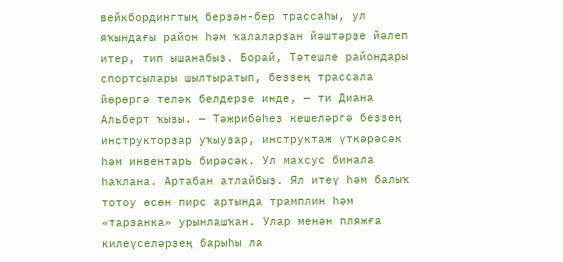вейкбордингтың берҙән-бер трассаһы, ул яҡындағы район һәм ҡалаларҙан йәштәрҙе йәлеп итер, тип ышанабыҙ. Борай, Тәтешле райондары спортсылары шылтыратып, беҙҙең трассала йөрөргә теләк белдерҙе инде, — ти Диана Альберт ҡыҙы. — Тәжрибәһеҙ кешеләргә беҙҙең инструкторҙар уҡыуҙар, инструктаж үткәрәсәк һәм инвентарь бирәсәк. Ул махсус бинала һаҡлана. Артабан атлайбыҙ. Ял итеү һәм балыҡ тотоу өсөн пирс артында трамплин һәм «тарзанка» урынлашҡан. Улар менән пляжға килеүселәрҙең барыһы ла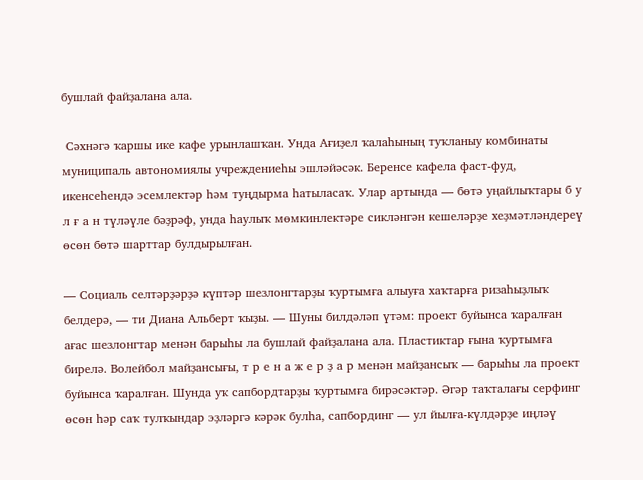бушлай файҙалана ала.

 Сәхнәгә ҡаршы ике кафе урынлашҡан. Унда Ағиҙел ҡалаһының туҡланыу комбинаты муниципаль автономиялы учреждениеһы эшләйәсәк. Беренсе кафела фаст-фуд, икенсеһендә эсемлектәр һәм туңдырма һатыласаҡ. Улар артында — бөтә уңайлыҡтары б у л ғ а н түләүле бәҙрәф, унда һаулыҡ мөмкинлектәре сикләнгән кешеләрҙе хеҙмәтләндереү өсөн бөтә шарттар булдырылған.

— Социаль селтәрҙәрҙә күптәр шезлонгтарҙы ҡуртымға алыуға хаҡтарға ризаһыҙлыҡ белдерә, — ти Диана Альберт ҡыҙы. — Шуны билдәләп үтәм: проект буйынса ҡаралған ағас шезлонгтар менән барыһы ла бушлай файҙалана ала. Пластиктар ғына ҡуртымға бирелә. Волейбол майҙансығы, т р е н а ж е р ҙ а р менән майҙансыҡ — барыһы ла проект буйынса ҡаралған. Шунда уҡ сапбордтарҙы ҡуртымға бирәсәктәр. Әгәр таҡталағы серфинг өсөн һәр саҡ тулҡындар эҙләргә кәрәк булһа, сапбординг — ул йылға-күлдәрҙе иңләү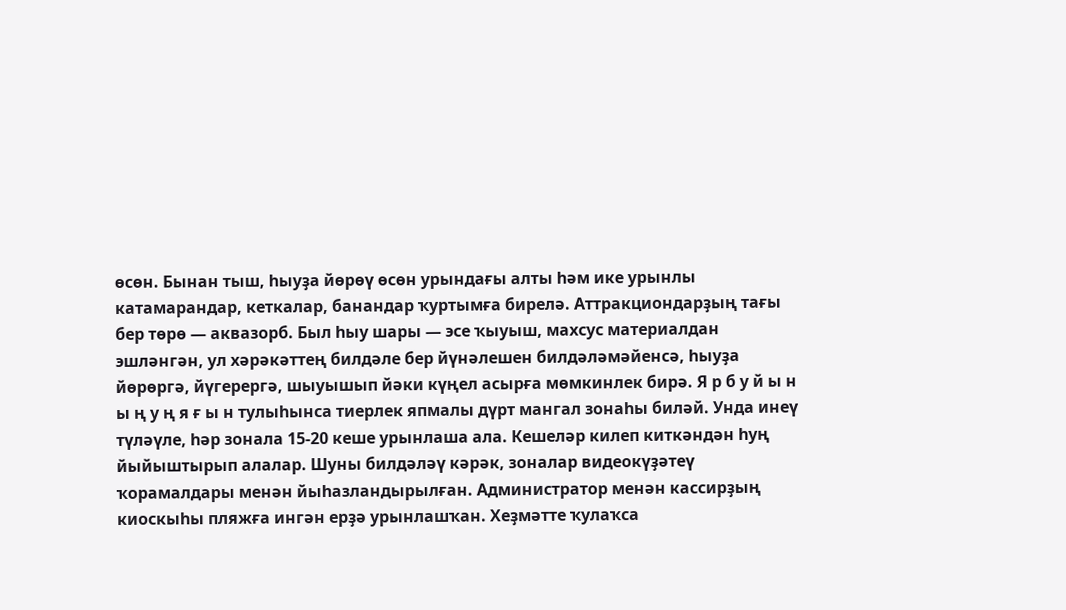өсөн. Бынан тыш, һыуҙа йөрөү өсөн урындағы алты һәм ике урынлы катамарандар, кеткалар, банандар ҡуртымға бирелә. Аттракциондарҙың тағы бер төрө — аквазорб. Был һыу шары — эсе ҡыуыш, махсус материалдан эшләнгән, ул хәрәкәттең билдәле бер йүнәлешен билдәләмәйенсә, һыуҙа йөрөргә, йүгерергә, шыуышып йәки күңел асырға мөмкинлек бирә. Я р б у й ы н ы ң у ң я ғ ы н тулыһынса тиерлек япмалы дүрт мангал зонаһы биләй. Унда инеү түләүле, һәр зонала 15-20 кеше урынлаша ала. Кешеләр килеп киткәндән һуң йыйыштырып алалар. Шуны билдәләү кәрәк, зоналар видеокүҙәтеү ҡорамалдары менән йыһазландырылған. Администратор менән кассирҙың киоскыһы пляжға ингән ерҙә урынлашҡан. Хеҙмәтте ҡулаҡса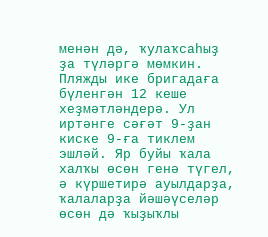менән дә, ҡулаҡсаһыҙ ҙа түләргә мөмкин. Пляжды ике бригадаға бүленгән 12 кеше хеҙмәтләндерә. Ул иртәнге сәғәт 9-ҙан киске 9-ға тиклем эшләй. Яр буйы ҡала халҡы өсөн генә түгел, ә күршетирә ауылдарҙа, ҡалаларҙа йәшәүселәр өсөн дә ҡыҙыҡлы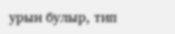урын булыр, тип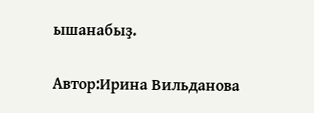ышанабыҙ.

Автор:Ирина Вильданова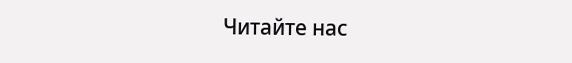Читайте нас